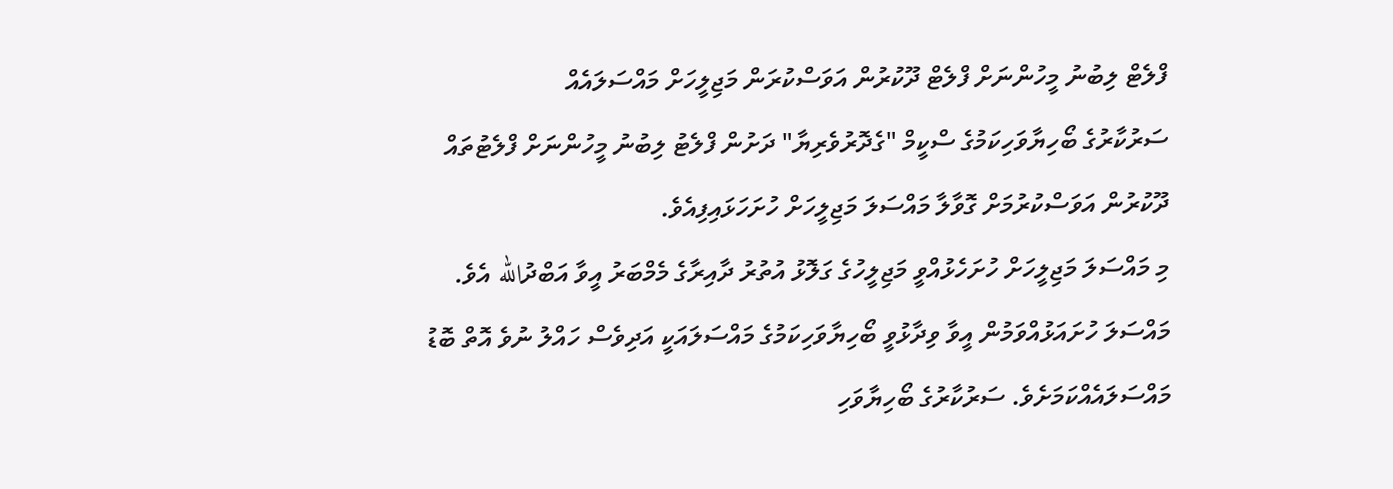ފްލެޓް ލިބުނު މީހުންނަށް ފްލެޓް ދޫކުރުން އަވަސްކުރަން މަޖިލީހަށް މައްސަލައެއް
ސަރުކާރުގެ ބޯހިޔާވަހިކަމުގެ ސްކީމް "ގެދޮރުވެރިޔާ" ދަށުން ފްލެޓު ލިބުނު މީހުންނަށް ފްލެޓުތައް ދޫކުރުން އަވަސްކުރުމަށް ގޮވާލާ މައްސަލަ މަޖިލީހަށް ހުށަހަޅައިފިއެވެ.
މި މައްސަލަ މަޖިލީހަށް ހުށަހެޅުއްވީ މަޖިލީހުގެ ގަލޮޅު އުތުރު ދާއިރާގެ މެމްބަރު އީވާ އަބްދުالله އެވެ.
މައްސަލަ ހުށައަޅުއްވަމުން އީވާ ވިދާޅުވީ ބޯހިޔާވަހިކަމުގެ މައްސަލައަކީ އަދިވެސް ހައްލު ނުވެ އޮތް ބޮޑު މައްސަލައެއްކަމަށެވެ. ސަރުކާރުގެ ބޯހިޔާވަހި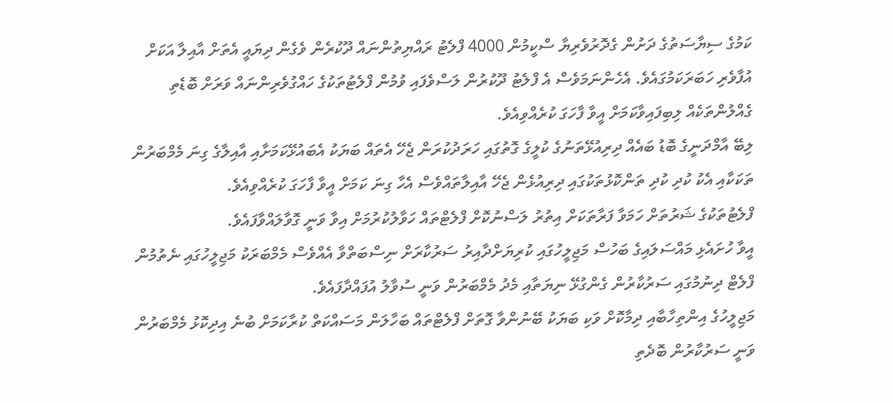ކަމުގެ ސިޔާސަތުގެ ދަށުން ގެދޮރުވެރިޔާ ސްކީމުން 4000 ފްލެޓު ރައްޔިތުންނައް ދޫކުރެން ވެގެން ދިޔައީ އެތަށް އާއިލާ އަކަށް އުފާވެރި ހަބަރަކަމުގައެވެ. އެހެންނަމަވެސް އެ ފްލެޓު ދޫކުރުން ލަސްވެފައި ވުމުން ފްލެޓުތަކުގެ ހައްގުވެރިންނައް ވަރަށް ބޮޑެތި ގެއްލުންތަކެއް ލިބިފައިވާކަމަށް އީވާ ފާހަގަ ކުރެއްވިއެވެ.
ލިބޭ އާމްދަނީގެ ބޮޑު ބައެއް ދިރިއުޅޭތަނުގެ ކުލީގެ ގޮތުގައި ހަރަދުކުރަން ޖެހޭ އެތައް ބަޔަކު އެބައުޅޭކަމަށާއި އާއިލާގެ ގިނަ މެމްބަރުން ތަކަކާއި އެކު ކުދި ކުދި ތަންކޮޅުތަކުގައި ދިރިއުޅެން ޖެހޭ އާއިލާތައްވެސް އެހާ ގިނަ ކަމަށް އީވާ ފާހަގަ ކުރެއްވިއެވެ.
ފްލެޓުތަކުގެ ޝަރުތަށް ހަމަވާ ފަރާތަކަށް އިތުރު ލަސްނުކޮށް ފްލެޓްތައް ހަވާލުކުރުމަށް އިވާ ވަނީ ގޮވާލައްވާފައެވެ.
އީވާ ހުށައެޅި މައްސަލައިގެ ބަހުސް މަޖިލީހުގައި ކުރިޔަށްދާއިރު ސަރުކާރަށް ނިސްބަތްވާ އެއްވެސް މެމްބަރަކު މަޖިލީހުގައި ނެތުމުން ފްލެޓް ދިނުމުގައި ސަރުކާރުން ގެންގުޅޭ ނިޔަތާއި މެދު މެމްބަރުން ވަނީ ސުވާލު އުފައްދާފައެވެ.
މަޖިލީހުގެ އިންތިހާބާއި ދިމާކޮށް ވަކި ބަޔަކު ބޭނުންވާ ގޮތަށް ފްލެޓްތައް ބަހާލަން މަސައްކަތް ކުރާކަމަށް ބުނެ އިދިކޮޅު މެމްބަރުން ވަނީ ސަރުކާރުން ބޮދެތި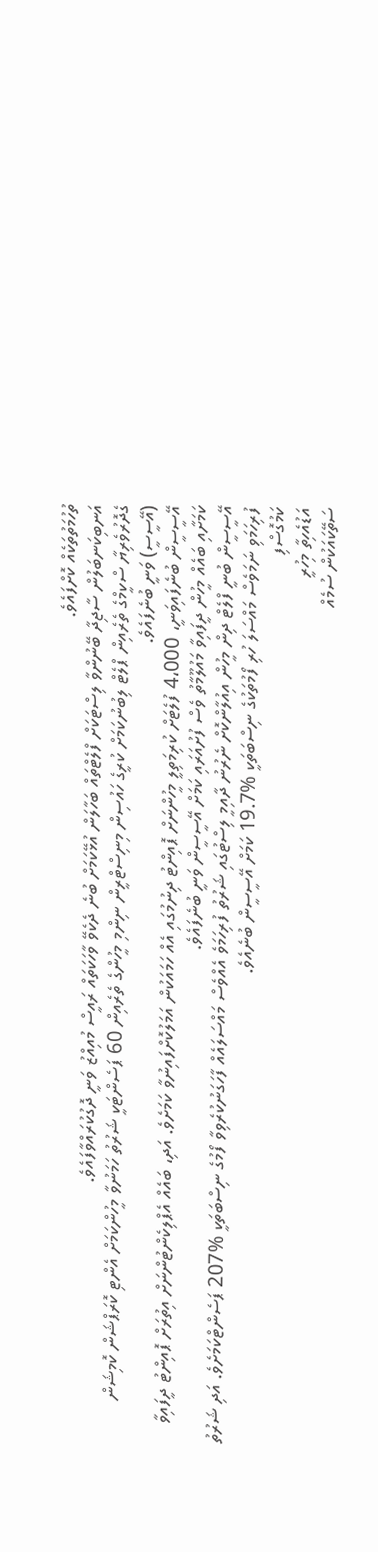ތުހުމަތުތަކެއް ކޮށްފައެވެ.
އަނބިކަނބަލުން ސާޖިދާ ބޭނުންވާ ލިސްޓަކަށް ފްލެޓްތައް ބަހާލަން އުޅޭކަމަށް ބުނެ ދެކެވޭ ވާހަކަތައް ރައީސް މުއިއްޒު ވަނީ ދޮގުކުރައްވާފައެވެ.
ގެދޮރުވެރިޔާ ސްކީމްގެ ތެރެއިން ޕްލެޓް ލިބުނުކަމަށް ކުރީގެ ހައުސިން މިނިސްޓްރީން ނިންމި މީހުންގެ ތެރެއިން 60 ޕަސެންޓަކީ ޝަރުތު ހަމަނުވާ މީހުންކަމަށް އެންޓި ކޮރަޕްޝަން ކޮމިޝަން (އޭސީސީ) ވަނީ ބުނެފައެވެ.
އޭސީސީން ބުނެފައިވަނީ، 4،000 ފުލެޓަށް ކުރިމަތިލީ މީހުންނަށް ޕޮއިންޓު ދިނުމުގައި އެއް ހަމައަކުން އަމަލުކޮށްފައިނުވާ ކަމަށެވެ. އަދި، ބައެއް އެޕްލިކެންޓުންނަށް އިތުރަށް ޕޮއިންޓު ދީފައިވާ ކަމަށާއި ބައެއް މީހުން ދީފައިވާ މައުލޫމާތު ވެސް ފުށުއަރައި ކަމަށް އޭސީސީން ވަނީ ބުނެފައެވެ.
އޭސީސީން ބުނީ ފްލެޓް ދިން މީހުން އިއުލާންކޮށް ނެރުނު ދާއިމީ ލިސްޓުގައި ޝަރުތު ފުރިހަމަވެ އެއްވެސް މައްސަލައެއް ފާހަގަނުކުރެވިވާ ފޯމުގެ ނިސްބަތަކީ %207 ޕަސެންޓްކަމަށެވެ. އަދި ޝަރުތު ފުރިހަމަވި ނަމަވެސް މައްސަލަ ހުރި ފޯމުތަކުގެ ނިސްބަތަކީ %19.7 ކަމަށް އޭސީސީން ބުނެއެވެ.
ކަމުގޮސްފި
އަޑުއެހިތާ މިހުރީ
ސަތޭކައަކުން ސުމެއް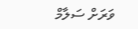ވަރަށް ސަލާމް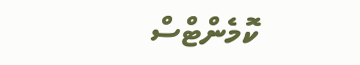ކޮމެންޓްސް